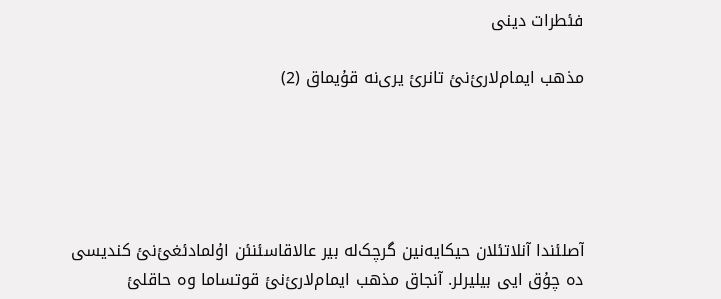فئطرات دینی

مذهب ایمام‌لارئ‌نئ تانرئ یری‌نە قۇیماق (2)





آصلئندا آنلاتئلان حیکایەنین گرچک‌لە بیر عالاقاسئنئن اۇلمادئغئ‌نئ کندیسی دە چۇق ایی بیلیرلر. آنجاق مذهب ایمام‌لارئ‌نئ قوتساما وە حاقلئ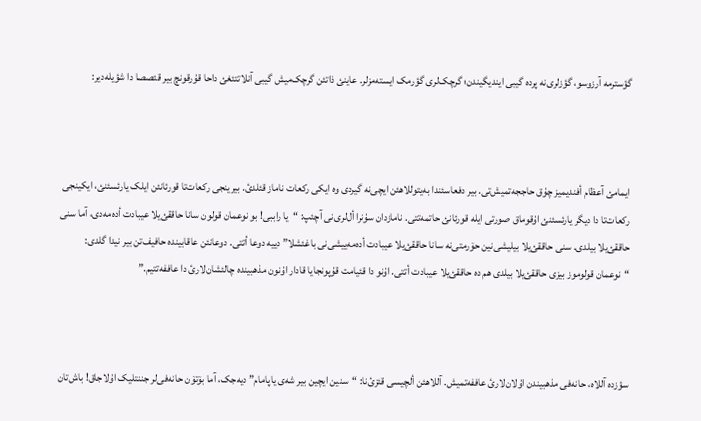گؤسترمە آرزوسو، گؤزلری‌نە پردە گیبی ایندیگیندن؛ گرچک‌لری گؤرمک ایستەمزلر. عاینئ ذاتئن گرچک‌میش گیبی آنلاتتئغئ داحا قۇرقونچ بیر قئصصا دا شؤیلەدیر:



ایمامئ آعظام أفندیمیز چۇق حاججەتمیش‌تی. بیر دفعاسئندا بەیتوللاهئن ایچی‌نە گیردی وە ایکی رکعات ناماز قئلدئ. بیرینجی رکعات‌تا قورئانئن ایلک یارئسئنئ، ایکینجی رکعات‌تا دا دیگر یارئسئنئ اۇقوماق صورتی ایلە قورئانئ حاتمەتتی. نامازدان سۇنرا أل‌لری‌نی آچئپ: “یا راببی! بو نوعمان قولون سانا حاققئ‌یلا عیبادت أدەمەدی، آما سنی حاققئ‌یلا بیلدی. سنی حاققئ‌یلا بیلیشی‌نین حۆرمتی‌نە سانا حاققئ‌یلا عیبادت أدەمەییشی‌نی باغئشلا” دییە دوعا أتتی. دوعانئن عاقابیندە حافیف‌تن بیر نیدا گلدی: “نوعمان قولوموز بیزی حاققئ‌یلا بیلدی هم دە حاققئ‌یلا عیبادت أتتی. اۇنو دا قئیامت قۇپونجایا قادار اۇنون مذهبیندە چالئشان‌لارئ دا عاففەتتیم.”



سؤزدە آللاە، حانەفی مذهبیندن اۇلان‌لارئ عاففەتمیش. آللاهئن ألچیسی قئزئ‌نا: “سنین ایچین بیر شەی یاپامام” دیەجک، آما بۆتۆن حانەفی‌لر جننتلیک اۇلاجاق! باش‌تان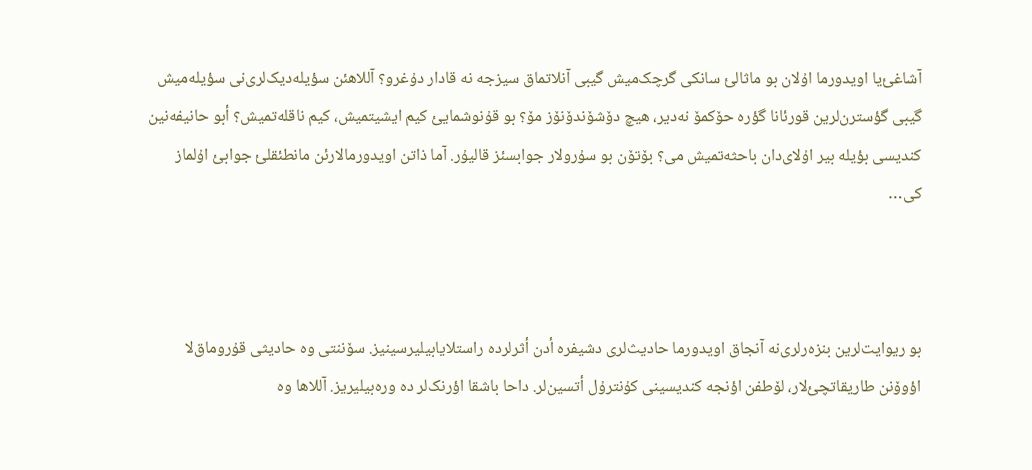آشاغئ‌یا اویدورما اۇلان بو ماثالئ سانکی گرچک‌میش گیبی آنلاتماق سیزجە نە قادار دۇغرو؟ آللاهئن سؤیلەدیک‌لری‌نی سؤیلەمیش گیبی گؤسترن‌لرین قورئانا گؤرە حۆکمۆ نەدیر، هیچ دۆشۆندۆنۆز مۆ؟ بو قۇنوشمایئ کیم ایشیتمیش، کیم ناقلەتمیش؟ أبو حانیفەنین کندیسی بؤیلە بیر اۇلای‌دان باحثەتمیش می؟ بۆتۆن بو سۇرولار جوابسئز قالیۇر. آما ذاتن اویدورمالارئن مانطئقلئ جوابئ اۇلماز کی…



بو ریوایت‌لرین بنزەرلری‌نە آنجاق اویدورما حادیث‌لری دشیفرە أدن أثرلردە راستلایابیلیرسینیز. سۆننتی وە حادیثی قۇروماق‌لا اؤوۆنن طاریقاتچئ‌لار، لۆطفن اؤنجە کندیسینی کۇنترۇل أتسین‌لر. داحا باشقا اؤرنک‌لر دە ورەبیلیریز. آللاها وە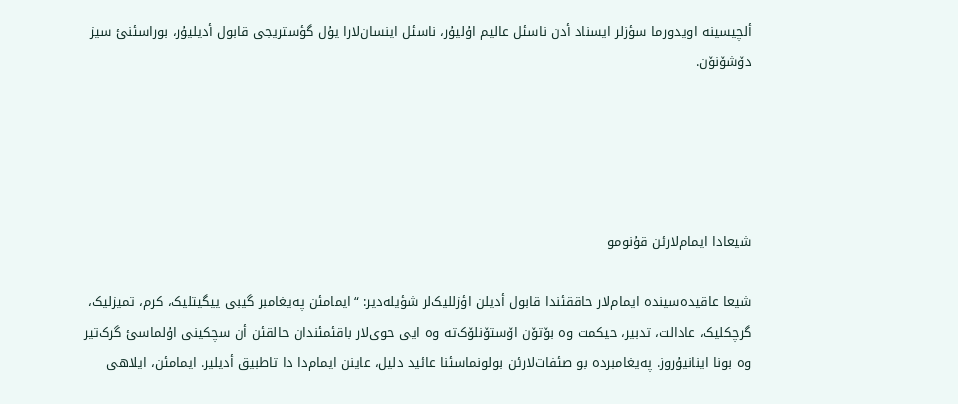ألچیسینە اویدورما سؤزلر ایسناد أدن ناسئل عالیم اۇلیۇر، ناسئل اینسان‌لارا یۇل گؤستریجی قابول أدیلیۇر، بوراسئنئ سیز دۆشۆنۆن.





شیعادا ایمام‌لارئن قۇنومو

شیعا عاقیدەسیندە ایمام‌لار حاققئندا قابول أدیلن اؤزللیک‌لر شؤیلەدیر: “ایمامئن پەیغامبر گیبی ییگیتلیک، کرم، تمیزلیک، گرچکلیک، عادالت، تدبیر، حیکمت وە بۆتۆن اۆستۆنلۆک‌تە وە ایی حوی‌لار باقئمئندان حالقئن أن سچکینی اۇلماسئ گرک‌تیر وە بونا اینانیۇروز. پەیغامبردە بو صئفات‌لارئن بولونماسئنا عائید دلیل، عاینن ایمام‌دا دا تاطبیق أدیلیر. ایمامئن، ایلاهی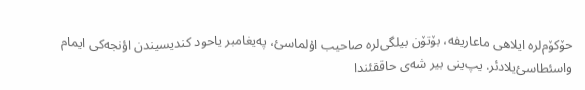حۆکۆم‌لرە ایلاهی ماعاریفە، بۆتۆن بیلگی‌لرە صاحیب اۇلماسئ، پەیغامبر یاحود کندیسیندن اؤنجەکی ایمام واسئطاسئ‌یلادئر. یپ‌ینی بیر شەی حاققئندا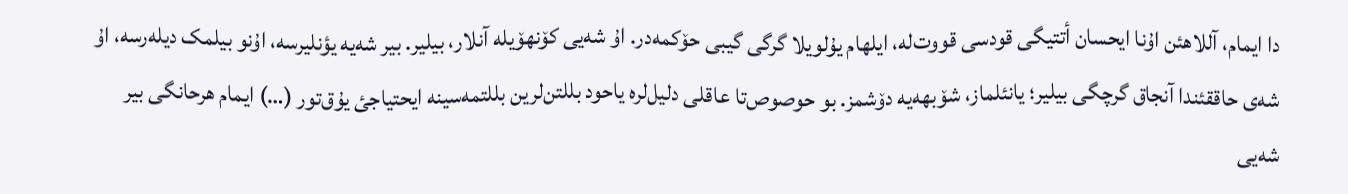دا ایمام، آللاهئن اۇنا ایحسان أتتیگی قودسی قووت‌لە، ایلهام یۇلویلا گرگی گیبی حۆکمەدر. اۇ شەیی کۆنهۆیلە آنلار، بیلیر. بیر شەیە یؤنلیرسە، اۇنو بیلمک دیلەرسە، اۇ شەی حاققئندا آنجاق گرچگی بیلیر؛ یانئلماز، شۆبهەیە دۆشمز. بو حوصوص‌تا عاقلی دلیل‌لرە یاحود بللتن‌لرین بللتمەسینە ایحتیاجئ یۇق‌تور (…) ایمام هرحانگی بیر شەیی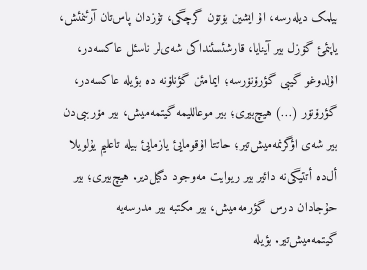بیلمک دیلەرسە، اۇ ایشین بۆتۆن گرچگی، تۇزدان پاس‌تان آرئنمئش، یاپئمئ گۆزل بیر آینایا، قارشئسئنداکی شەی‌لر ناسئل عاکسەدر، اۇلدوغو گیبی گؤرۆنۆرسە؛ ایمامئن گؤنلۆنە دە بؤیلە عاکسەدر، گؤرۆنۆر (…) هیچ‌بیری؛ بیر موعاللیمە گیتمەمیش، بیر مۆرببی‌دن بیر شەی اؤگرنمەمیش‌تیر؛ حاتتا اۇقومایئ یازمایئ بیلە تاعلیم یۇلویلا أل‌دە أتتیگی‌نە دائیر بیر ریوایت مەوجود دگیل‌دیر. هیچ‌بیری؛ بیر حۇجادان درس گؤرمەمیش، بیر مکتبە بیر مدرسەیە گیتمەمیش‌تیر. بؤیلە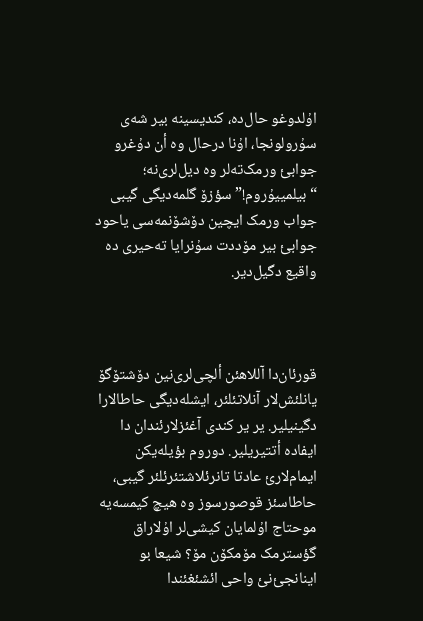اۇلدوغو حال‌دە، کندیسینە بیر شەی سۇرولونجا، اۇنا درحال وە أن دۇغرو جوابئ ورمک‌تەلر وە دیل‌لری‌نە؛ “بیلمییۇروم!” سؤزۆ گلمەدیگی گیبی جواب ورمک ایچین دۆشۆنمەسی یاحود جوابئ بیر مۆددت سۇنرایا تەحیری دە واقیع دگیل‌دیر.



قورئان‌دا آللاهئن ألچی‌لری‌نین دۆشتۆگۆ یانلئش‌لار آنلاتئلئر، ایشلەدیگی حاطالارا دگینیلیر. یر یر کندی آغئزلارئندان دا ایفادە أتتیریلیر. دوروم بؤیلەیکن ایمام‌لارئ عادتا تانرئلاشتئرئلئر گیبی، حاطاسئز قوصورسوز وە هیچ کیمسەیە موحتاج اۇلمایان کیشی‌لر اۇلاراق گؤسترمک مۆمکۆن مۆ؟ شیعا بو اینانجئ‌نئ واحی ائشئغئندا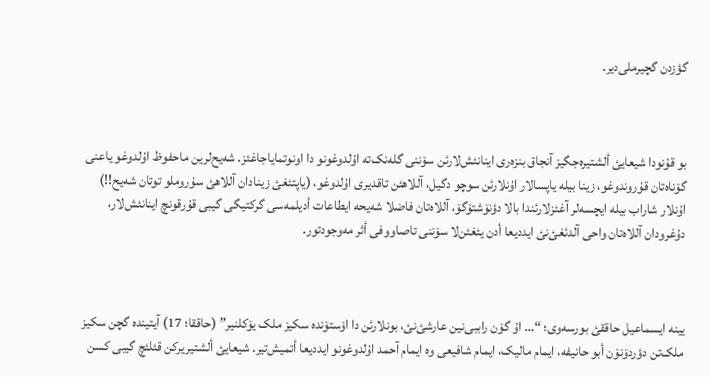گؤزدن گچیرملی‌دیر.



بو قۇنودا شیعایئ ألشتیرەجگیز آنجاق بنزەری اینانئش‌لارئن سۆننی گلەنک‌تە اۇلدوغونو دا اونوتمایاجاغئز. شەیح‌لرین ماحفوظ اۇلدوغو یاعنی گۆناەتان قۇروندوغو، زینا بیلە یاپسالار اۇنلارئن سوچو دگیل، آللاهئن تاقدیری اۇلدوغو، (یاپتئغئ زینادان آللاهئ سۇروملو توتان شەیح!!) اۇنلار شاراب بیلە ایچسەلر آغئزلارئندا بالا دؤنۆشتۆگۆ، آللاەتان فاضلا شەیحە ایطاعات أدیلمەسی گرکتیگی گیبی قۇرقونچ اینانئش‌لار، دۇغرودان آللاەتان واحی آلدئغئ‌نئ ایددیعا أدن یئغئن‌لا سۆننی تاصاووفی أثر مەوجودتور.



یینە ایسماعیل حاققئ بورسەوی؛ “… اۇ گۆن راببی‌نین عارشئ‌نئ، بونلارئن دا اۆستۆندە سکیز ملک یۆکلنیر” (حاققا؛ 17) آیتیندە گچن سکیز ملک‌تن دؤردۆنۆن أبو حانیفە، ایمام مالیک، ایمام شافیعی وە ایمام آحمد اۇلدوغونو ایددیعا أتمیش‌تیر. شیعایئ ألشتیریرکن قئلئچ گیبی کسن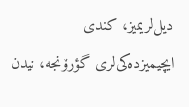دیل‌لریمیز، کندی ایچیمیزدەکی‌لری گؤرۆنجە، نیدن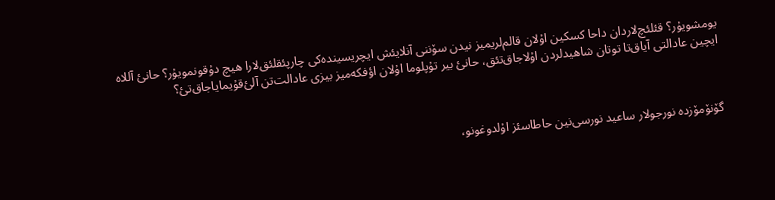یومشویۇر؟ قئلئچ‌لاردان داحا کسکین اۇلان قالم‌لریمیز نیدن سۆننی آنلایئش ایچریسیندەکی چارپئقلئق‌لارا هیچ دۇقونمویۇر؟ حانئ آللاە ایچین عادالتی آیاق‌تا توتان شاهیدلردن اۇلاجاق‌تئق، حانئ بیر تۇپلوما اۇلان اؤفکەمیز بیزی عادالت‌تن آلئ‌قۇیمایاجاق‌تئ؟



گۆنۆمۆزدە نورجولار ساعید نورسی‌نین حاطاسئز اۇلدوغونو،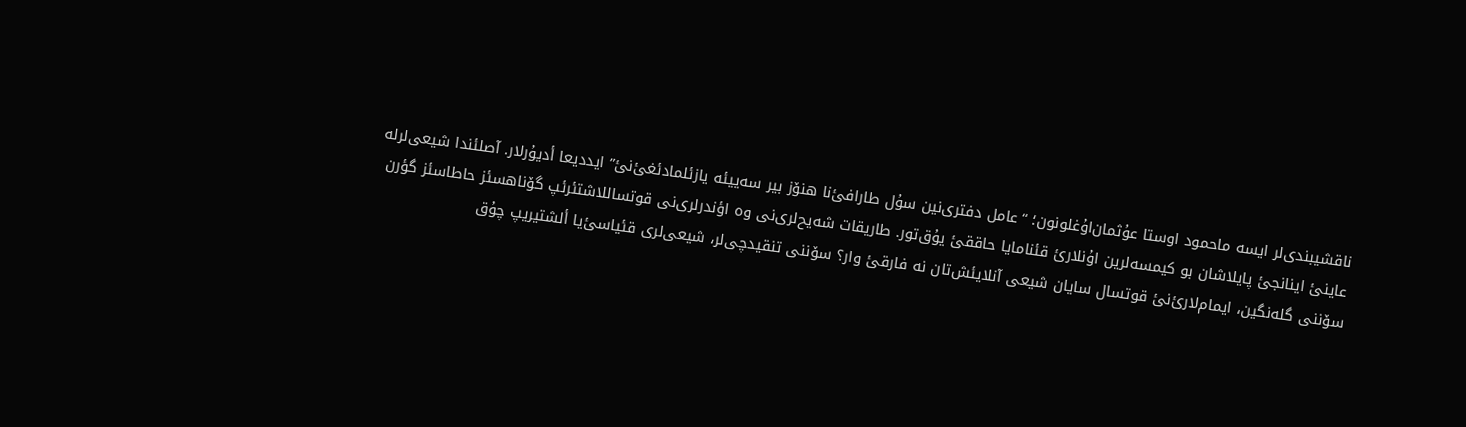ناقشیبندی‌لر ایسە ماحمود اوستا عۇثمان‌اۇغلونون؛ “عامل دفتری‌نین سۇل طارافئ‌نا هنۆز بیر سەییئە یازئلمادئغئ‌نئ” ایددیعا أدیۇرلار. آصلئندا شیعی‌لرلە عاینئ اینانجئ پایلاشان بو کیمسەلرین اۇنلارئ قئنامایا حاققئ یۇق‌تور. طاریقات شەیح‌لری‌نی وە اؤندرلری‌نی قوتساللاشتئرئپ گۆناهسئز حاطاسئز گؤرن سۆننی گلەنگین، ایمام‌لارئ‌نئ قوتسال سایان شیعی آنلایئش‌تان نە فارقئ وار؟ سۆننی تنقیدچی‌لر، شیعی‌لری قئیاسئ‌یا ألشتیریپ چۇق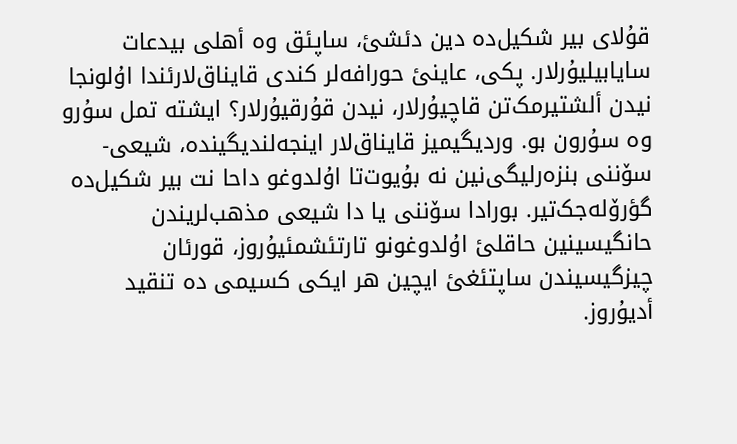قۇلای بیر شکیل‌دە دین دئشئ، ساپئق وە أهلی بیدعات سایابیلیۇرلار. پکی، عاینئ حورافەلر کندی قایناق‌لارئندا اۇلونجا نیدن ألشتیرمک‌تن قاچیۇرلار، نیدن قۇرقیۇرلار؟ ایشتە تمل سۇرو وە سۇرون بو. وردیگیمیز قایناق‌لار اینجەلندیگیندە، شیعی-سۆننی بنزەرلیگی‌نین نە بۇیوت‌تا اۇلدوغو داحا نت بیر شکیل‌دە گؤرۆلەجک‌تیر. بورادا سۆننی یا دا شیعی مذهب‌لریندن حانگیسینین حاقلئ اۇلدوغونو تارتئشمئیۇروز، قورئان چیزگیسیندن ساپتئغئ ایچین هر ایکی کسیمی دە تنقید أدیۇروز.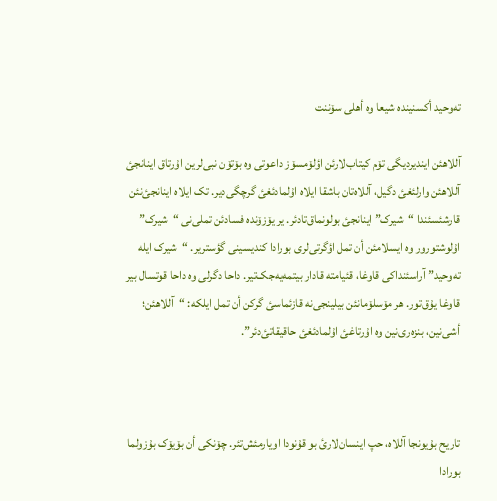تەوحید أکسنیندە شیعا وە أهلی سۆننت

آللاهئن ایندیردیگی تۆم کیتاب‌لارئن اؤلۆمسۆز داعوتی وە بۆتۆن نبی‌لرین اۇرتاق اینانجئ آللاهئن وارلئغئ دگیل، آللاەتان باشقا ایلاە اۇلمادئغئ گرچگی‌دیر. تک ایلاە اینانجئ‌نئن قارشئسئندا “شیرک” اینانجئ بولونماق‌تادئر. یر یۆزۆندە فسادئن تملی‌نی “شیرک” اۇلوشتورور وە ایسلامئن أن تمل اؤگرتی‌لری بورادا کندیسینی گؤستریر. “شیرک ایلە تەوحید” آراسئنداکی قاوغا، قئیامتە قادار بیتمەیەجک‌تیر. داحا دگرلی وە داحا قوتسال بیر قاوغا یۇق‌تور. هر مۆسلۆمانئن بیلینجی‌نە قازئماسئ گرکن أن تمل ایلکە: “آللاهئن؛ أشی‌نین، بنزەری‌نین وە اۇرتاغئ اۇلمادئغئ حاقیقاتئ‌دئر”.



تاریح بۇیونجا آللاە، حپ اینسان‌لارئ بو قۇنودا اویارمئش‌تئر. چۆنکی أن بۆیۆک بۇزولما بورادا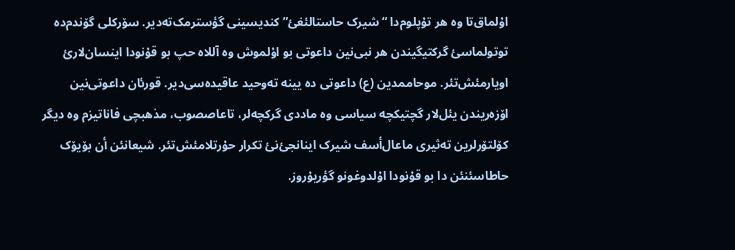اۇلماق‌تا وە هر تۇپلوم‌دا “شیرک حاستالئغئ” کندیسینی گؤسترمک‌تەدیر. سۆرکلی گۆندم‌دە توتولماسئ گرکتیگیندن هر نبی‌نین داعوتی بو اۇلموش وە آللاە حپ بو قۇنودا اینسان‌لارئ اویارمئش‌تئر. موحاممدین (ع) داعوتی دە یینە تەوحید عاقیدەسی‌دیر. قورئان داعوتی‌نین اۆزەریندن یئل‌لار گچتیکچە سیاسی وە ماددی گرکچەلر، تاعاصصوب، مذهبچی فاناتیزم وە دیگر کۆلتۆرلرین تەثیری ماعال‌أسف شیرک اینانجئ‌نئ تکرار حۇرتلامئش‌تئر. شیعانئن أن بۆیۆک حاطاسئنئن دا بو قۇنودا اۇلدوغونو گؤریۇروز.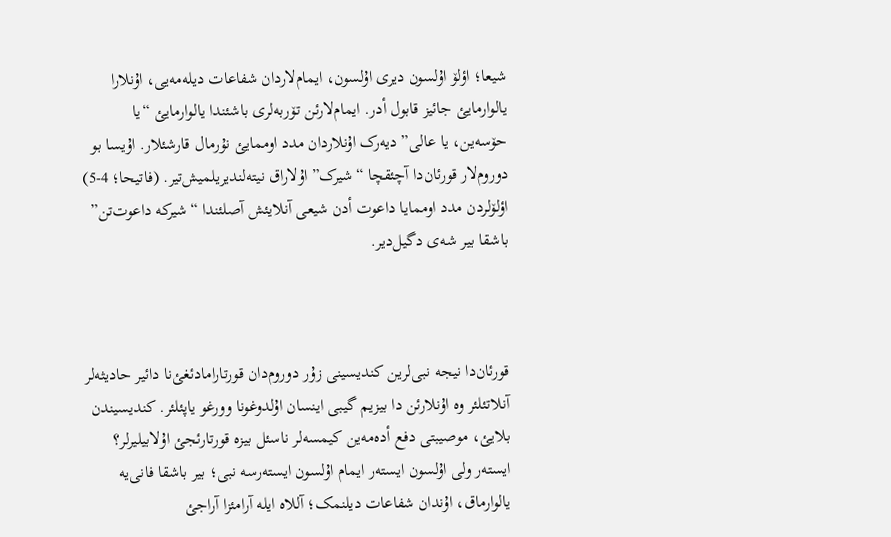شیعا؛ اؤلۆ اۇلسون دیری اۇلسون، ایمام‌لاردان شفاعات دیلەمەیی، اۇنلارا یالوارمایئ جائیز قابول أدر. ایمام‌لارئن تۆربەلری باشئندا یالوارمایئ “یا حۆسەین، یا عالی” دیەرک اۇنلاردان مدد اوممایئ نۇرمال قارشئلار. اۇیسا بو دوروم‌لار قورئان‌دا آچئقچا “شیرک” اۇلاراق نیتەلندیریلمیش‌تیر. (فاتیحا؛ 4-5) اؤلۆلردن مدد اوممایا داعوت أدن شیعی آنلایئش آصلئندا “شیرکە داعوت‌تن” باشقا بیر شەی دگیل‌دیر.



قورئان‌دا نیجە نبی‌لرین کندیسینی زۇر دوروم‌دان قورتارامادئغئ‌نا دائیر حادیثەلر آنلاتئلئر وە اۇنلارئن دا بیزیم گیبی اینسان اۇلدوغونا وورغو یاپئلئر. کندیسیندن بلایئ، موصیبتی دفع أدەمەین کیمسەلر ناسئل بیزە قورتارئجئ اۇلابیلیرلر؟ ایستەر ولی اۇلسون ایستەر ایمام اۇلسون ایستەرسە نبی؛ بیر باشقا فانی‌یە یالوارماق، اۇندان شفاعات دیلنمک؛ آللاە ایلە آرامئزا آراجئ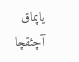یاپماق آچئقچا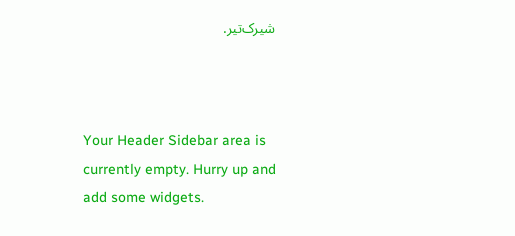شیرک‌تیر.



Your Header Sidebar area is currently empty. Hurry up and add some widgets.